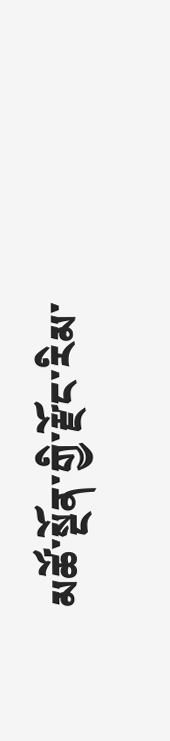མཚོ་སྔོན་གྱི་རྫོང་རིམ་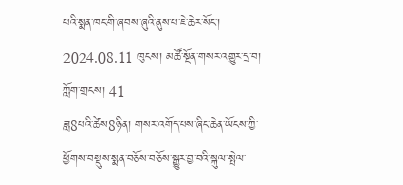པའི་སྨན་ཁང་གི་ཞབས་ཞུའི་ནུས་པ་ཇེ་ཆེར་སོང་།
2024.08.11 ཁུངས། མཚོ་སྔོན་གསར་འགྱུར་དྲ་བ། ཀློག་གྲངས། 41
ཟླ8པའི་ཚེས8ཉིན། གསར་འགོད་པས་ཞིང་ཆེན་ཡོངས་ཀྱི་ཕྱོགས་བསྡུས་སྨན་བཅོས་བཅོས་སྒྱུར་བྱ་བའི་སྐུལ་སྤེལ་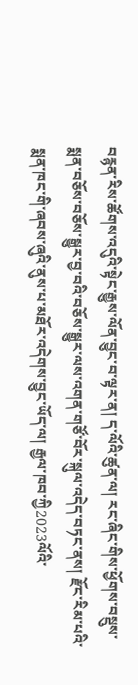བརྙན་རིས་ཚོགས་འདུའི་སྟེང་རྒྱུས་ལོན་བྱུང་བ་ལྟར་ན། ད་ལོའི་ཚུན་ལ། རང་ཞིང་གིས་ཕྱོགས་བསྡུས་སྨན་བཅོས་བཅོས་སྒྱུར་བྱ་བའི་བཅོས་སྒྱུར་ལས་འགན་གཙོ་བོར་སྐུལ་འདེད་བཏང་ནས། རྫོང་རིམ་པའི་སྨན་ཁང་གི་ཞབས་ཞུའི་ནུས་པ་མཐོར་འདེགས་བྱུང་ཡོད་ལ། རྒྱལ་ཁབ་ཀྱི2023ལོའི་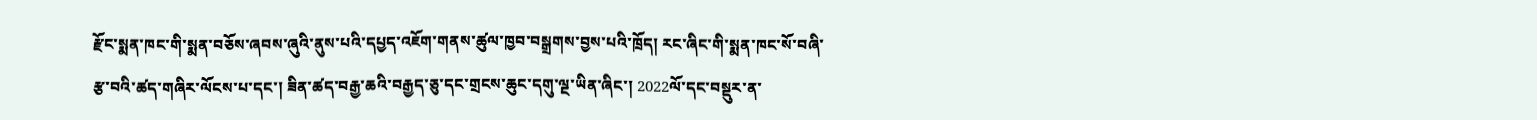རྫོང་སྨན་ཁང་གི་སྨན་བཅོས་ཞབས་ཞུའི་ནུས་པའི་དཔྱད་འཇོག་གནས་ཚུལ་ཁྱབ་བསྒྲགས་བྱས་པའི་ཁྲོད། རང་ཞིང་གི་སྨན་ཁང་སོ་བཞི་རྩ་བའི་ཚད་གཞིར་ལོངས་པ་དང་། ཟིན་ཚད་བརྒྱ་ཆའི་བརྒྱད་ཅུ་དང་གྲངས་ཆུང་དགུ་ལྔ་ཡིན་ཞིང་། 2022ལོ་དང་བསྡུར་ན་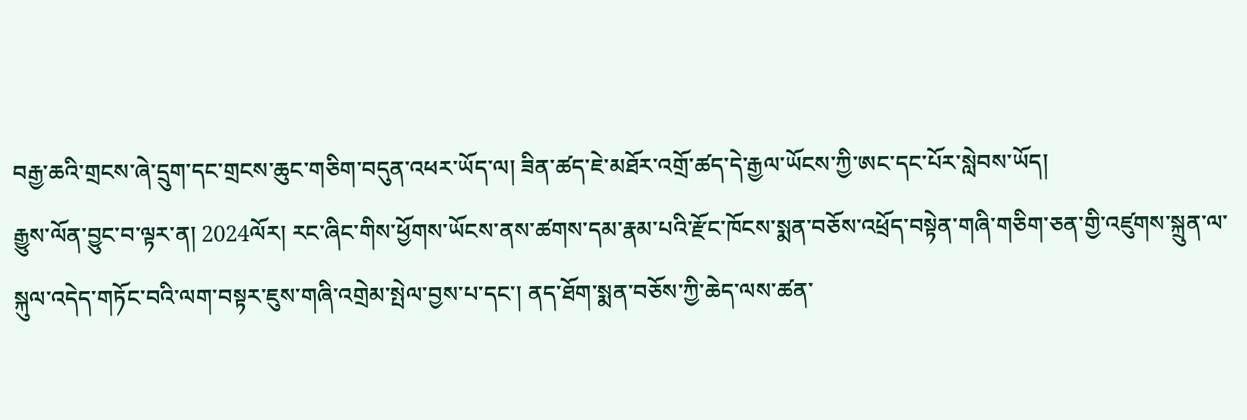བརྒྱ་ཆའི་གྲངས་ཞེ་དྲུག་དང་གྲངས་ཆུང་གཅིག་བདུན་འཕར་ཡོད་ལ། ཟིན་ཚད་ཇེ་མཐོར་འགྲོ་ཚད་དེ་རྒྱལ་ཡོངས་ཀྱི་ཨང་དང་པོར་སླེབས་ཡོད།
རྒྱུས་ལོན་བྱུང་བ་ལྟར་ན། 2024ལོར། རང་ཞིང་གིས་ཕྱོགས་ཡོངས་ནས་ཚགས་དམ་རྣམ་པའི་རྫོང་ཁོངས་སྨན་བཅོས་འཕྲོད་བསྟེན་གཞི་གཅིག་ཅན་གྱི་འཛུགས་སྐྲུན་ལ་སྐུལ་འདེད་གཏོང་བའི་ལག་བསྟར་ཇུས་གཞི་འགྲེམ་སྤེལ་བྱས་པ་དང་། ནད་ཐོག་སྨན་བཅོས་ཀྱི་ཆེད་ལས་ཚན་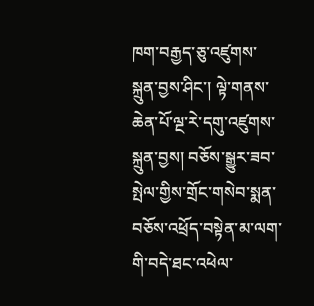ཁག་བརྒྱད་ཅུ་འཛུགས་སྐྲུན་བྱས་ཤིང་། ལྟེ་གནས་ཆེན་པོ་ལྔ་རེ་དགུ་འཛུགས་སྐྲུན་བྱས། བཅོས་སྒྱུར་ཟབ་སྤེལ་གྱིས་གྲོང་གསེབ་སྨན་བཅོས་འཕྲོད་བསྟེན་མ་ལག་གི་བདེ་ཐང་འཕེལ་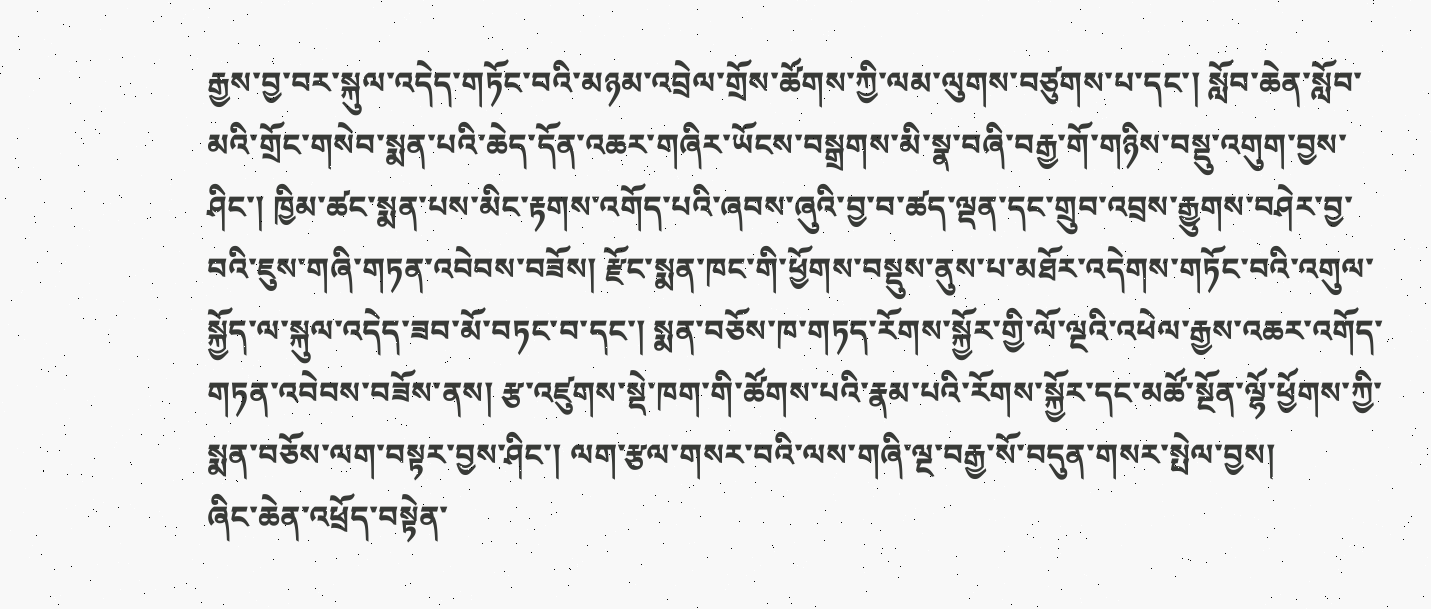རྒྱས་བྱ་བར་སྐུལ་འདེད་གཏོང་བའི་མཉམ་འབྲེལ་གྲོས་ཚོགས་ཀྱི་ལམ་ལུགས་བཙུགས་པ་དང་། སློབ་ཆེན་སློབ་མའི་གྲོང་གསེབ་སྨན་པའི་ཆེད་དོན་འཆར་གཞིར་ཡོངས་བསྒྲགས་མི་སྣ་བཞི་བརྒྱ་གོ་གཉིས་བསྡུ་འགུག་བྱས་ཤིང་། ཁྱིམ་ཚང་སྨན་པས་མིང་རྟགས་འགོད་པའི་ཞབས་ཞུའི་བྱ་བ་ཚད་ལྡན་དང་གྲུབ་འབྲས་རྒྱུགས་བཤེར་བྱ་བའི་ཇུས་གཞི་གཏན་འབེབས་བཟོས། རྫོང་སྨན་ཁང་གི་ཕྱོགས་བསྡུས་ནུས་པ་མཐོར་འདེགས་གཏོང་བའི་འགུལ་སྐྱོད་ལ་སྐུལ་འདེད་ཟབ་མོ་བཏང་བ་དང་། སྨན་བཅོས་ཁ་གཏད་རོགས་སྐྱོར་གྱི་ལོ་ལྔའི་འཕེལ་རྒྱས་འཆར་འགོད་གཏན་འབེབས་བཟོས་ནས། རྩ་འཛུགས་སྡེ་ཁག་གི་ཚོགས་པའི་རྣམ་པའི་རོགས་སྐྱོར་དང་མཚོ་སྔོན་ལྷོ་ཕྱོགས་ཀྱི་སྨན་བཅོས་ལག་བསྟར་བྱས་ཤིང་། ལག་རྩལ་གསར་བའི་ལས་གཞི་ལྔ་བརྒྱ་སོ་བདུན་གསར་སྤེལ་བྱས།
ཞིང་ཆེན་འཕྲོད་བསྟེན་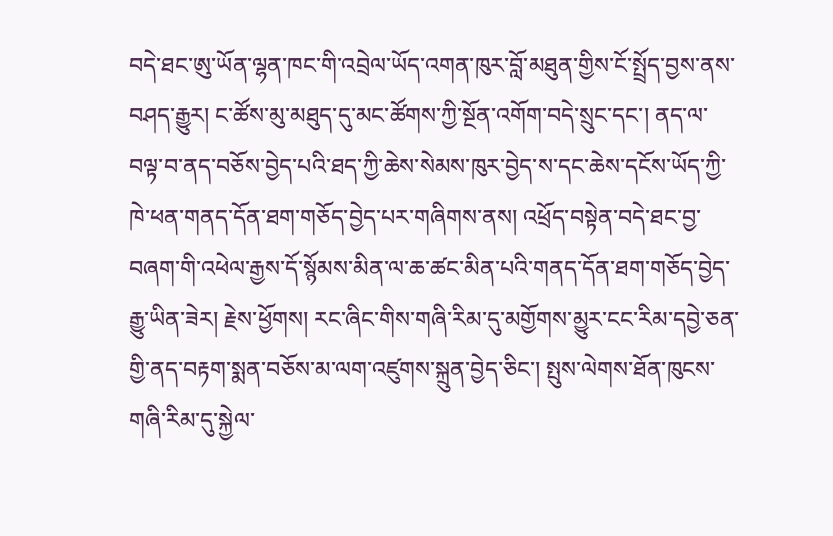བདེ་ཐང་ཨུ་ཡོན་ལྷན་ཁང་གི་འབྲེལ་ཡོད་འགན་ཁུར་བློ་མཐུན་གྱིས་ངོ་སྤྲོད་བྱས་ནས་བཤད་རྒྱུར། ང་ཚོས་མུ་མཐུད་དུ་མང་ཚོགས་ཀྱི་སྔོན་འགོག་བདེ་སྲུང་དང་། ནད་ལ་བལྟ་བ་ནད་བཅོས་བྱེད་པའི་ཐད་ཀྱི་ཆེས་སེམས་ཁུར་བྱེད་ས་དང་ཆེས་དངོས་ཡོད་ཀྱི་ཁེ་ཕན་གནད་དོན་ཐག་གཅོད་བྱེད་པར་གཞིགས་ནས། འཕྲོད་བསྟེན་བདེ་ཐང་བྱ་བཞག་གི་འཕེལ་རྒྱས་དོ་སྙོམས་མིན་ལ་ཆ་ཚང་མིན་པའི་གནད་དོན་ཐག་གཅོད་བྱེད་རྒྱུ་ཡིན་ཟེར། རྗེས་ཕྱོགས། རང་ཞིང་གིས་གཞི་རིམ་དུ་མགྱོགས་མྱུར་ངང་རིམ་དབྱེ་ཅན་གྱི་ནད་བརྟག་སྨན་བཅོས་མ་ལག་འཛུགས་སྐྲུན་བྱེད་ཅིང་། སྤུས་ལེགས་ཐོན་ཁུངས་གཞི་རིམ་དུ་སྐྱེལ་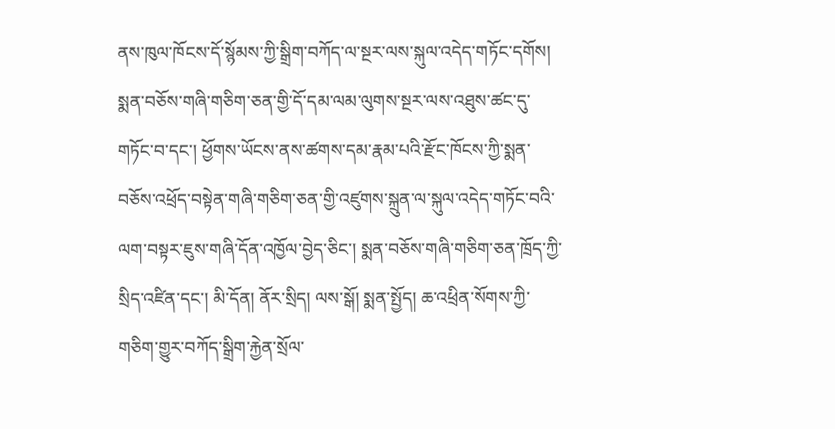ནས་ཁུལ་ཁོངས་དོ་སྙོམས་ཀྱི་སྒྲིག་བཀོད་ལ་སྔར་ལས་སྐུལ་འདེད་གཏོང་དགོས། སྨན་བཅོས་གཞི་གཅིག་ཅན་གྱི་དོ་དམ་ལམ་ལུགས་སྔར་ལས་འཐུས་ཚང་དུ་གཏོང་བ་དང་། ཕྱོགས་ཡོངས་ནས་ཚགས་དམ་རྣམ་པའི་རྫོང་ཁོངས་ཀྱི་སྨན་བཅོས་འཕྲོད་བསྟེན་གཞི་གཅིག་ཅན་གྱི་འཛུགས་སྐྲུན་ལ་སྐུལ་འདེད་གཏོང་བའི་ལག་བསྟར་ཇུས་གཞི་དོན་འཁྱོལ་བྱེད་ཅིང་། སྨན་བཅོས་གཞི་གཅིག་ཅན་ཁྲོད་ཀྱི་སྲིད་འཛིན་དང་། མི་དོན། ནོར་སྲིད། ལས་སྒོ། སྨན་སྤྱོད། ཆ་འཕྲིན་སོགས་ཀྱི་གཅིག་གྱུར་བཀོད་སྒྲིག་རྐྱེན་སྲོལ་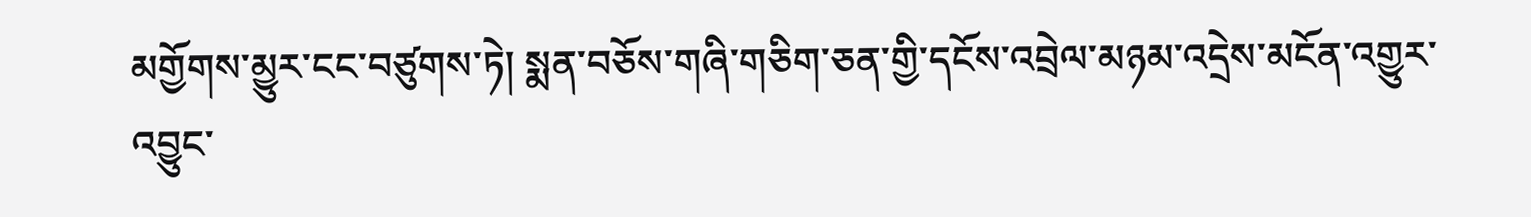མགྱོགས་མྱུར་ངང་བཙུགས་ཏེ། སྨན་བཅོས་གཞི་གཅིག་ཅན་གྱི་དངོས་འབྲེལ་མཉམ་འདྲེས་མངོན་འགྱུར་འབྱུང་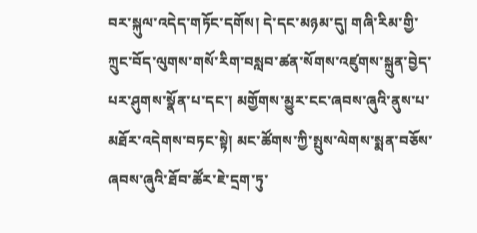བར་སྐུལ་འདེད་གཏོང་དགོས། དེ་དང་མཉམ་དུ། གཞི་རིམ་གྱི་ཀྲུང་བོད་ལུགས་གསོ་རིག་བསླབ་ཚན་སོགས་འཛུགས་སྐྲུན་བྱེད་པར་ཤུགས་སྣོན་པ་དང་། མགྱོགས་མྱུར་ངང་ཞབས་ཞུའི་ནུས་པ་མཐོར་འདེགས་བཏང་སྟེ། མང་ཚོགས་ཀྱི་སྤུས་ལེགས་སྨན་བཅོས་ཞབས་ཞུའི་ཐོབ་ཚོར་ཇེ་དྲག་ཏུ་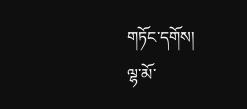གཏོང་དགོས།
ལྷ་མོ་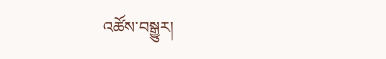འཚོས་བསྒྱུར།